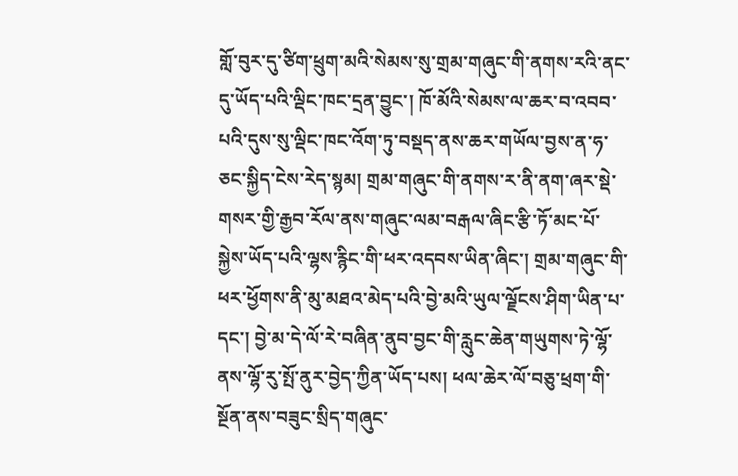གློ་བུར་དུ་ཙིག་ཕྲུག་མའི་སེམས་སུ་གྲམ་གཞུང་གི་ནགས་རའི་ནང་དུ་ཡོད་པའི་ལྡིང་ཁང་དྲན་བྱུང་། ཁོ་མོའི་སེམས་ལ་ཆར་བ་འབབ་པའི་དུས་སུ་ལྡིང་ཁང་འོག་ཏུ་བསྡད་ནས་ཆར་གཡོལ་བྱས་ན་ཧ་ཅང་སྐྱིད་ངེས་རེད་སྙམ། གྲམ་གཞུང་གི་ནགས་ར་ནི་ནག་ཞར་སྡེ་གསར་གྱི་རྒྱབ་རོལ་ནས་གཞུང་ལམ་བརྒལ་ཞིང་རྩི་ཏོ་མང་པོ་སྐྱེས་ཡོད་པའི་ལྷས་རྙིང་གི་ཕར་འདབས་ཡིན་ཞིང་། གྲམ་གཞུང་གི་ཕར་ཕྱོགས་ནི་མུ་མཐའ་མེད་པའི་བྱེ་མའི་ཡུལ་ལྗོངས་ཤིག་ཡིན་པ་དང་། བྱེ་མ་དེ་ལོ་རེ་བཞིན་ནུབ་བྱང་གི་རླུང་ཆེན་གཡུགས་ཏེ་ལྷོ་ནས་ལྷོ་རུ་སྤོ་ནུར་བྱེད་ཀྱིན་ཡོད་པས། ཕལ་ཆེར་ལོ་བཅུ་ཕྲག་གི་སྔོན་ནས་བཟུང་སྲིད་གཞུང་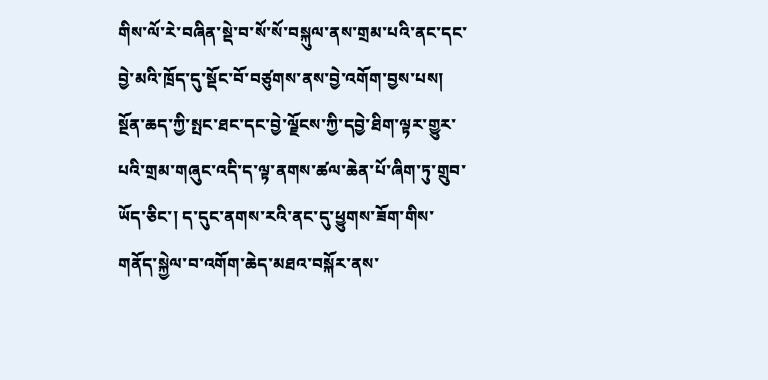གིས་ལོ་རེ་བཞིན་སྡེ་བ་སོ་སོ་བསྐུལ་ནས་གྲམ་པའི་ནང་དང་བྱེ་མའི་ཁྲོད་དུ་སྡོང་བོ་བཙུགས་ནས་བྱེ་འགོག་བྱས་པས། སྔོན་ཆད་ཀྱི་སྤང་ཐང་དང་བྱེ་ལྗོངས་ཀྱི་དབྱེ་ཐིག་ལྟར་གྱུར་པའི་གྲམ་གཞུང་འདི་ད་ལྟ་ནགས་ཚལ་ཆེན་པོ་ཞིག་ཏུ་གྲུབ་ཡོད་ཅིང་། ད་དུང་ནགས་རའི་ནང་དུ་ཕྱུགས་ཟོག་གིས་གནོད་སྐྱེལ་བ་འགོག་ཆེད་མཐའ་བསྐོར་ནས་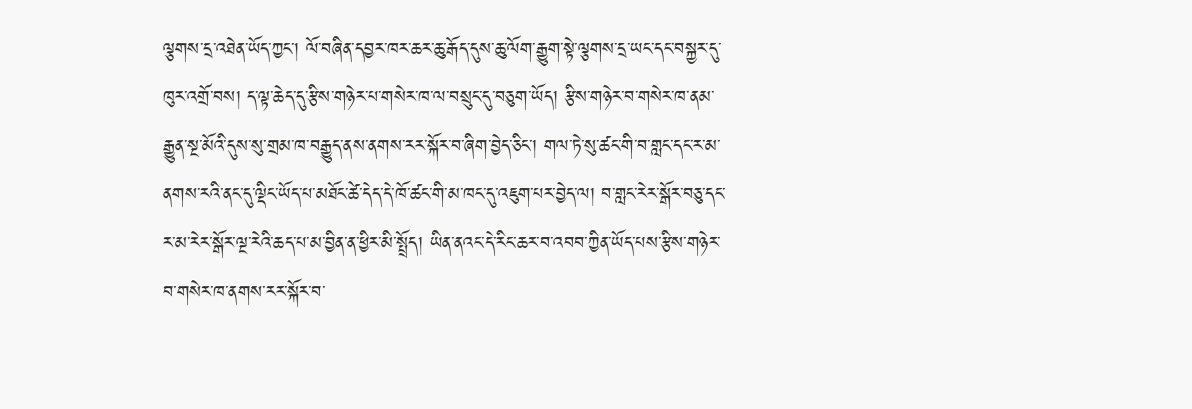ལྕགས་དྲ་འཐེན་ཡོད་ཀྱང་། ལོ་བཞིན་དབྱར་ཁར་ཆར་ཆུ་རྒོད་དུས་ཆུ་ལོག་རྒྱུག་སྟེ་ལྕགས་དྲ་ཡང་དང་བསྐྱར་དུ་ཁུར་འགྲོ་བས། ད་ལྟ་ཆེད་དུ་རྩིས་གཉེར་པ་གསེར་ཁ་ལ་བསྲུང་དུ་བཅུག་ཡོད། རྩིས་གཉེར་བ་གསེར་ཁ་ནམ་རྒྱུན་སྔ་མོའི་དུས་སུ་གྲམ་ཁ་བརྒྱུད་ནས་ནགས་རར་སྐོར་བ་ཞིག་བྱེད་ཅིང་། གལ་ཏེ་སུ་ཚང་གི་བ་གླང་དང་ར་མ་ནགས་རའི་ནང་དུ་ལྡིང་ཡོད་པ་མཐོང་ཚེ་དེད་དེ་ཁོ་ཚང་གི་མ་ཁང་དུ་འཇུག་པར་བྱེད་ལ། བ་གླང་རེར་སྒོར་བཅུ་དང་ར་མ་རེར་སྒོར་ལྔ་རེའི་ཆད་པ་མ་བྱིན་ན་ཕྱིར་མི་སྤྲོད། ཡིན་ནའང་དེ་རིང་ཆར་བ་འབབ་ཀྱིན་ཡོད་པས་རྩིས་གཉེར་བ་གསེར་ཁ་ནགས་རར་སྐོར་བ་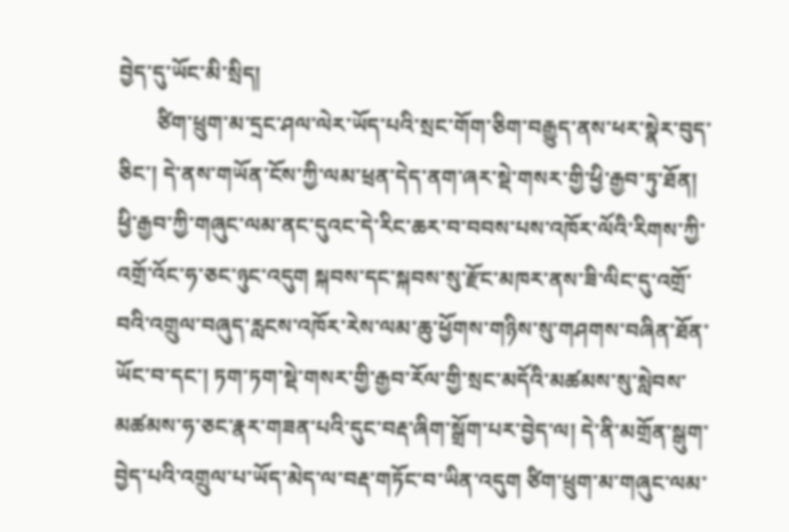བྱེད་དུ་ཡོང་མི་སྲིད།
       ཙིག་ཕྲུག་མ་དྲང་ཤལ་ལེར་ཡོད་པའི་སྲང་གོག་ཅིག་བརྒྱུད་ནས་ཕར་སྣེར་བུད་ཅིང་། དེ་ནས་གཡོན་ངོས་ཀྱི་ལམ་ཕྲན་དེད་ནག་ཞར་སྡེ་གསར་གྱི་ཕྱི་རྒྱབ་ཏུ་ཐོན། ཕྱི་རྒྱབ་ཀྱི་གཞུང་ལམ་ནང་དུའང་དེ་རིང་ཆར་བ་བབས་པས་འཁོར་ལོའི་རིགས་ཀྱི་འགྲོ་འོང་ཧ་ཅང་ཉུང་འདུག སྐབས་དང་སྐབས་སུ་རྫོང་མཁར་ནས་ཟི་ལིང་དུ་འགྲོ་བའི་འགྲུལ་བཞུད་རླངས་འཁོར་རེས་ལམ་ཆུ་ཕྱོགས་གཉིས་སུ་གཤགས་བཞིན་ཐོན་ཡོང་བ་དང་། ཏག་ཏག་སྡེ་གསར་གྱི་རྒྱབ་རོལ་གྱི་སྲང་མདོའི་མཚམས་སུ་སླེབས་མཚམས་ཧ་ཅང་རྣར་གཟན་པའི་དུང་བརྡ་ཞིག་སྒྲོག་པར་བྱེད་ལ། དེ་ནི་མགྲོན་སྒུག་བྱེད་པའི་འགྲུལ་པ་ཡོད་མེད་ལ་བརྡ་གཏོང་བ་ཡིན་འདུག ཙིག་ཕྲུག་མ་གཞུང་ལམ་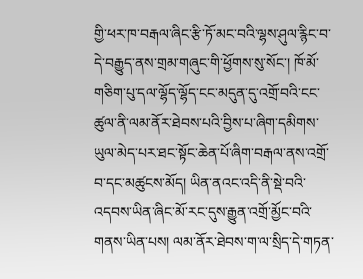གྱི་ཕར་ཁ་བརྒལ་ཞིང་རྩི་ཏོ་མང་བའི་ལྷས་ཤུལ་རྙིང་བ་དེ་བརྒྱུད་ནས་གྲམ་གཞུང་གི་ཕྱོགས་སུ་སོང་། ཁོ་མོ་གཅིག་པུ་དལ་ལྷོད་ལྷོད་ངང་མདུན་དུ་འགྲོ་བའི་ངང་ཚུལ་ནི་ལམ་ནོར་ཐེབས་པའི་བྱིས་པ་ཞིག་དམིགས་ཡུལ་མེད་པར་ཐང་སྟོང་ཆེན་པོ་ཞིག་བརྒལ་ནས་འགྲོ་བ་དང་མཚུངས་མོད། ཡིན་ནའང་འདི་ནི་སྡེ་བའི་འདབས་ཡིན་ཞིང་མོ་རང་དུས་རྒྱུན་འགྲོ་མྱོང་བའི་གནས་ཡིན་པས། ལམ་ནོར་ཐེབས་ག་ལ་སྲིད་དེ་གཏན་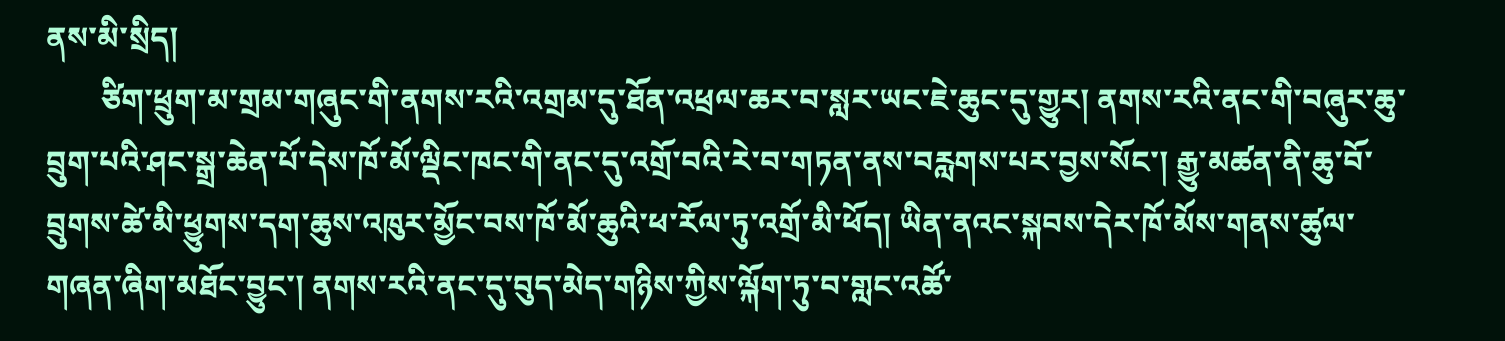ནས་མི་སྲིད།
       ཙིག་ཕྲུག་མ་གྲམ་གཞུང་གི་ནགས་རའི་འགྲམ་དུ་ཐོན་འཕྲལ་ཆར་བ་སླར་ཡང་ཇེ་ཆུང་དུ་གྱུར། ནགས་རའི་ནང་གི་བཞུར་ཆུ་བྲུག་པའི་ཤང་སྒྲ་ཆེན་པོ་དེས་ཁོ་མོ་ལྡིང་ཁང་གི་ནང་དུ་འགྲོ་བའི་རེ་བ་གཏན་ནས་བརླགས་པར་བྱས་སོང་། རྒྱུ་མཚན་ནི་ཆུ་བོ་བྲུགས་ཚེ་མི་ཕྱུགས་དག་ཆུས་འཁུར་མྱོང་བས་ཁོ་མོ་ཆུའི་ཕ་རོལ་ཏུ་འགྲོ་མི་ཕོད། ཡིན་ནའང་སྐབས་དེར་ཁོ་མོས་གནས་ཚུལ་གཞན་ཞིག་མཐོང་བྱུང་། ནགས་རའི་ནང་དུ་བུད་མེད་གཉིས་ཀྱིས་ལྐོག་ཏུ་བ་གླང་འཚོ་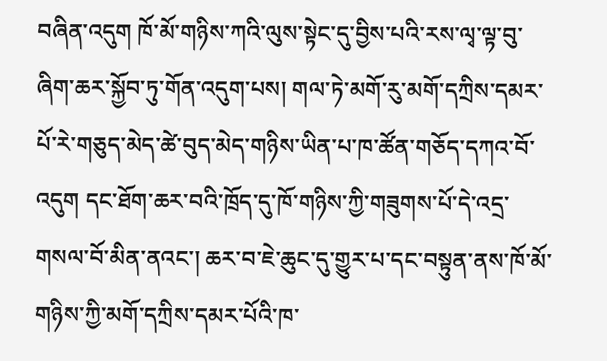བཞིན་འདུག ཁོ་མོ་གཉིས་ཀའི་ལུས་སྟེང་དུ་བྱིས་པའི་རས་ལྭ་ལྟ་བུ་ཞིག་ཆར་སྐྱོབ་ཏུ་གོན་འདུག་པས། གལ་ཏེ་མགོ་རུ་མགོ་དཀྲིས་དམར་པོ་རེ་གཅུད་མེད་ཚེ་བུད་མེད་གཉིས་ཡིན་པ་ཁ་ཚོན་གཅོད་དཀའ་བོ་འདུག དང་ཐོག་ཆར་བའི་ཁྲོད་དུ་ཁོ་གཉིས་ཀྱི་གཟུགས་པོ་དེ་འདྲ་གསལ་བོ་མིན་ནའང་། ཆར་བ་ཇེ་ཆུང་དུ་གྱུར་པ་དང་བསྟུན་ནས་ཁོ་མོ་གཉིས་ཀྱི་མགོ་དཀྲིས་དམར་པོའི་ཁ་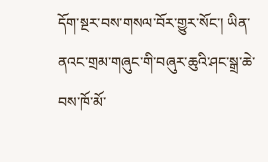དོག་སྔར་བས་གསལ་བོར་གྱུར་སོང་། ཡིན་ནའང་གྲམ་གཞུང་གི་བཞུར་ཆུའི་ཤང་སྒྲ་ཆེ་བས་ཁོ་མོ་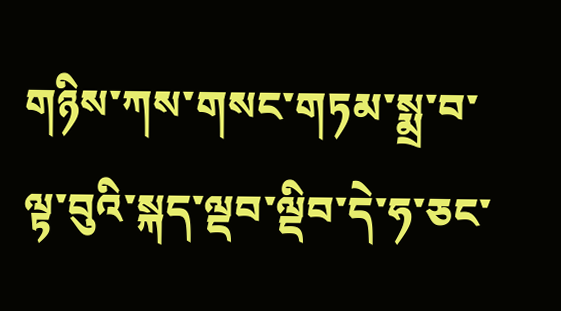གཉིས་ཀས་གསང་གཏམ་སྨྲ་བ་ལྟ་བུའི་སྐད་ལྡབ་ལྡིབ་དེ་ཧ་ཅང་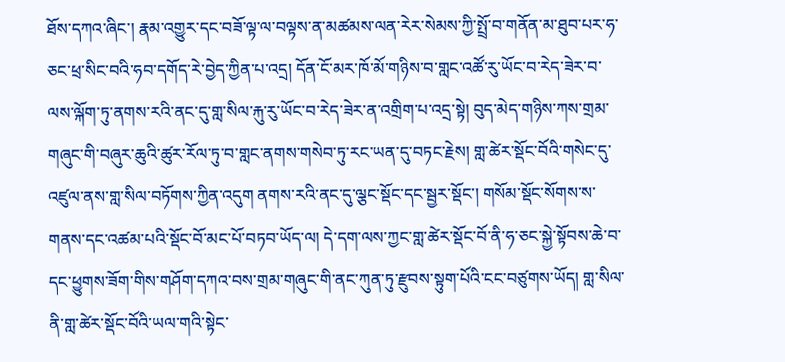ཐོས་དཀའ་ཞིང་། རྣམ་འགྱུར་དང་བཟོ་ལྟ་ལ་བལྟས་ན་མཚམས་ལན་རེར་སེམས་ཀྱི་སྤྲོ་བ་གནོན་མ་ཐུབ་པར་ཧ་ཅང་ཕྲ་སིང་བའི་ཧབ་དགོད་རེ་བྱེད་ཀྱིན་པ་འདྲ། དོན་ངོ་མར་ཁོ་མོ་གཉིས་བ་གླང་འཚོ་རུ་ཡོང་བ་རེད་ཟེར་བ་ལས་ལྐོག་ཏུ་ནགས་རའི་ནང་དུ་གླ་སིལ་རྐུ་རུ་ཡོང་བ་རེད་ཟེར་ན་འགྲིག་པ་འདྲ་སྟེ། བུད་མེད་གཉིས་ཀས་གྲམ་གཞུང་གི་བཞུར་ཆུའི་ཚུར་རོལ་ཏུ་བ་གླང་ནགས་གསེབ་ཏུ་རང་ཡན་དུ་བཏང་རྗེས། གླ་ཚེར་སྡོང་བོའི་གསེང་དུ་འཛུལ་ནས་གླ་སིལ་བཏོགས་ཀྱིན་འདུག ནགས་རའི་ནང་དུ་ལྕང་སྡོང་དང་སྦྱར་སྡོང་། གསོམ་སྡོང་སོགས་ས་གནས་དང་འཚམ་པའི་སྡོང་བོ་མང་པོ་བཏབ་ཡོད་ལ། དེ་དག་ལས་ཀྱང་གླ་ཚེར་སྡོང་བོ་ནི་ཧ་ཅང་སྐྱེ་སྟོབས་ཆེ་བ་དང་ཕྱུགས་ཟོག་གིས་གཤོག་དཀའ་བས་གྲམ་གཞུང་གི་ནང་ཀུན་ཏུ་རྫུབས་སྟུག་པོའི་ངང་བཙུགས་ཡོད། གླ་སིལ་ནི་གླ་ཚེར་སྡོང་བོའི་ཡལ་གའི་སྟེང་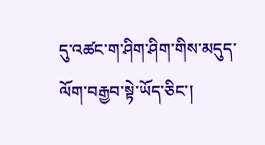དུ་འཚང་ག་ཤིག་ཤིག་གིས་མདུད་ལོག་བརྒྱབ་སྟེ་ཡོད་ཅིང་།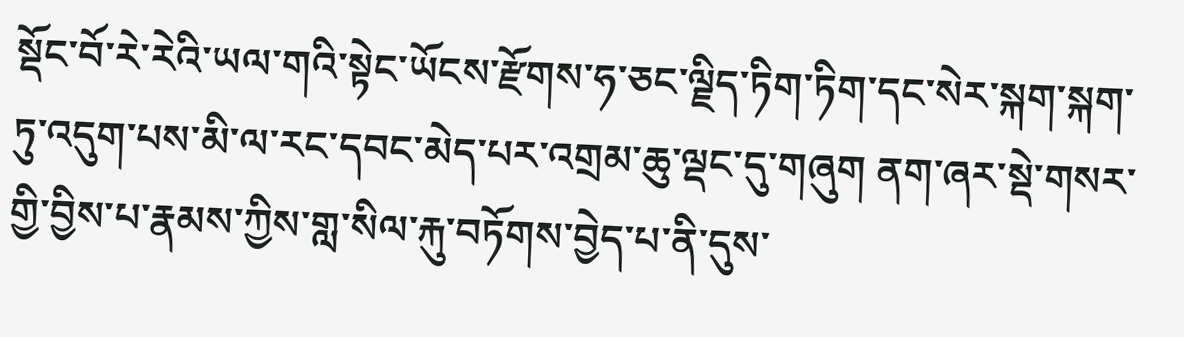སྡོང་བོ་རེ་རེའི་ཡལ་གའི་སྟེང་ཡོངས་རྫོགས་ཧ་ཅང་ལྗིད་ཏིག་ཏིག་དང་སེར་སྐག་སྐག་ཏུ་འདུག་པས་མི་ལ་རང་དབང་མེད་པར་འགྲམ་ཆུ་ལྡང་དུ་གཞུག ནག་ཞར་སྡེ་གསར་གྱི་བྱིས་པ་རྣམས་ཀྱིས་གླ་སིལ་རྐུ་བཏོགས་བྱེད་པ་ནི་དུས་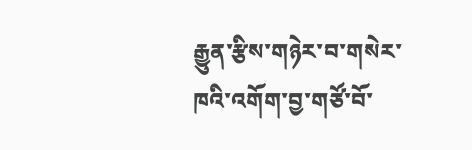རྒྱུན་རྩིས་གཉེར་བ་གསེར་ཁའི་འགོག་བྱ་གཙོ་བོ་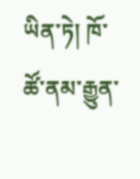ཡིན་ཏེ། ཁོ་ཚོ་ནམ་རྒྱུན་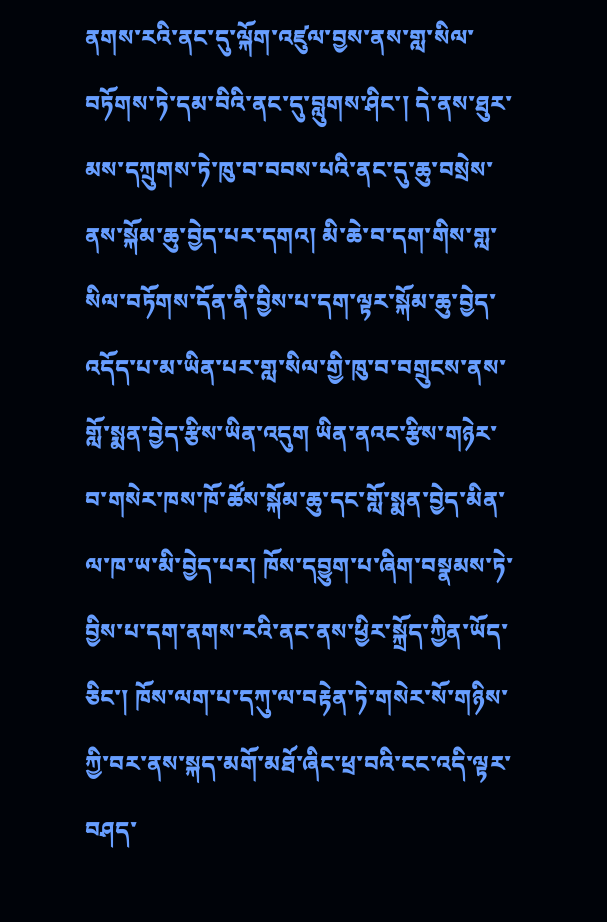ནགས་རའི་ནང་དུ་ལྐོག་འཛུལ་བྱས་ནས་གླ་སིལ་བཏོགས་ཏེ་དམ་བིའི་ནང་དུ་བླུགས་ཤིང་། དེ་ནས་ཐུར་མས་དཀྲུགས་ཏེ་ཁུ་བ་བབས་པའི་ནང་དུ་ཆུ་བསྲེས་ནས་སྐོམ་ཆུ་བྱེད་པར་དགའ། མི་ཆེ་བ་དག་གིས་གླ་སིལ་བཏོགས་དོན་ནི་བྱིས་པ་དག་ལྟར་སྐོམ་ཆུ་བྱེད་འདོད་པ་མ་ཡིན་པར་གླ་སིལ་གྱི་ཁུ་བ་བགྲུངས་ནས་གློ་སྨན་བྱེད་རྩིས་ཡིན་འདུག ཡིན་ནའང་རྩིས་གཉེར་བ་གསེར་ཁས་ཁོ་ཚོས་སྐོམ་ཆུ་དང་གློ་སྨན་བྱེད་མིན་ལ་ཁ་ཡ་མི་བྱེད་པར། ཁོས་དབྱུག་པ་ཞིག་བསྣམས་ཏེ་བྱིས་པ་དག་ནགས་རའི་ནང་ནས་ཕྱིར་སྐྲོད་ཀྱིན་ཡོད་ཅིང་། ཁོས་ལག་པ་དཀུ་ལ་བརྟེན་ཏེ་གསེར་སོ་གཉིས་ཀྱི་བར་ནས་སྐད་མགོ་མཐོ་ཞིང་ཕྲ་བའི་ངང་འདི་ལྟར་བཤད་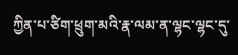ཀྱིན་པ་ཙིག་ཕྲུག་མའི་རྣ་ལམ་ན་ལྷང་ལྷང་དུ་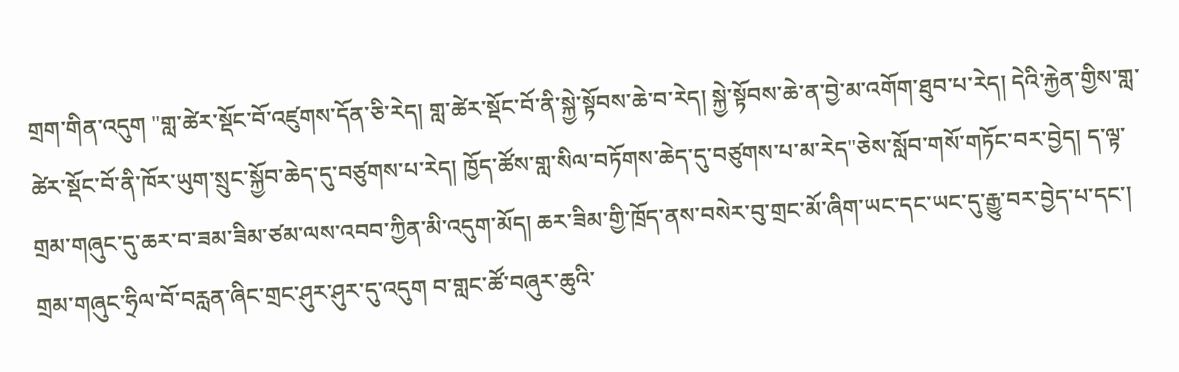གྲག་གིན་འདུག "གླ་ཚེར་སྡོང་བོ་འཛུགས་དོན་ཅི་རེད། གླ་ཚེར་སྡོང་བོ་ནི་སྐྱེ་སྟོབས་ཆེ་བ་རེད། སྐྱེ་སྟོབས་ཆེ་ན་བྱེ་མ་འགོག་ཐུབ་པ་རེད། དེའི་རྐྱེན་གྱིས་གླ་ཚེར་སྡོང་བོ་ནི་ཁོར་ཡུག་སྲུང་སྐྱོབ་ཆེད་དུ་བཙུགས་པ་རེད། ཁྱོད་ཚོས་གླ་སིལ་བཏོགས་ཆེད་དུ་བཙུགས་པ་མ་རེད"ཅེས་སློབ་གསོ་གཏོང་བར་བྱེད། ད་ལྟ་གྲམ་གཞུང་དུ་ཆར་བ་ཟམ་ཟིམ་ཙམ་ལས་འབབ་ཀྱིན་མི་འདུག་མོད། ཆར་ཟིམ་གྱི་ཁྲོད་ནས་བསེར་བུ་གྲང་མོ་ཞིག་ཡང་དང་ཡང་དུ་རྒྱུ་བར་བྱེད་པ་དང་། གྲམ་གཞུང་ཧྲིལ་བོ་བརླན་ཞིང་གྲང་ཤུར་ཤུར་དུ་འདུག བ་གླང་ཚོ་བཞུར་ཆུའི་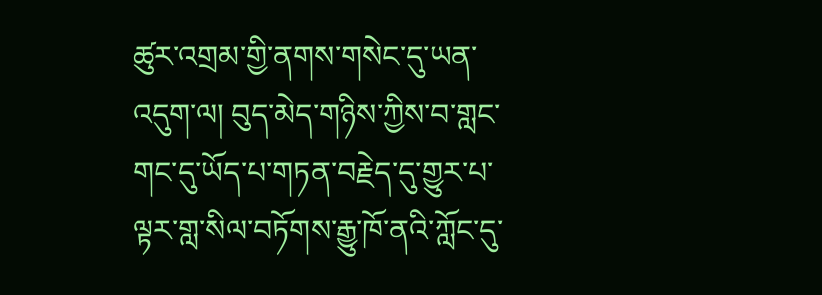ཚུར་འགྲམ་གྱི་ནགས་གསེང་དུ་ཡན་འདུག་ལ། བུད་མེད་གཉིས་ཀྱིས་བ་གླང་གང་དུ་ཡོད་པ་གཏན་བརྗེད་དུ་གྱུར་པ་ལྟར་གླ་སིལ་བཏོགས་རྒྱུ་ཁོ་ནའི་ཀློང་དུ་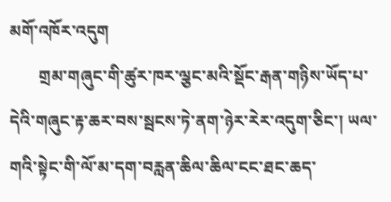མགོ་འཁོར་འདུག
       གྲམ་གཞུང་གི་ཚུར་ཁར་ལྕང་མའི་སྡོང་རྒན་གཉིས་ཡོད་པ་དེའི་གཞུང་རྟ་ཆར་བས་སྦངས་ཏེ་ནག་ཉེར་རེར་འདུག་ཅིང་། ཡལ་གའི་སྟེང་གི་ལོ་མ་དག་བརླན་ཆིལ་ཆིལ་ངང་ཐང་ཆད་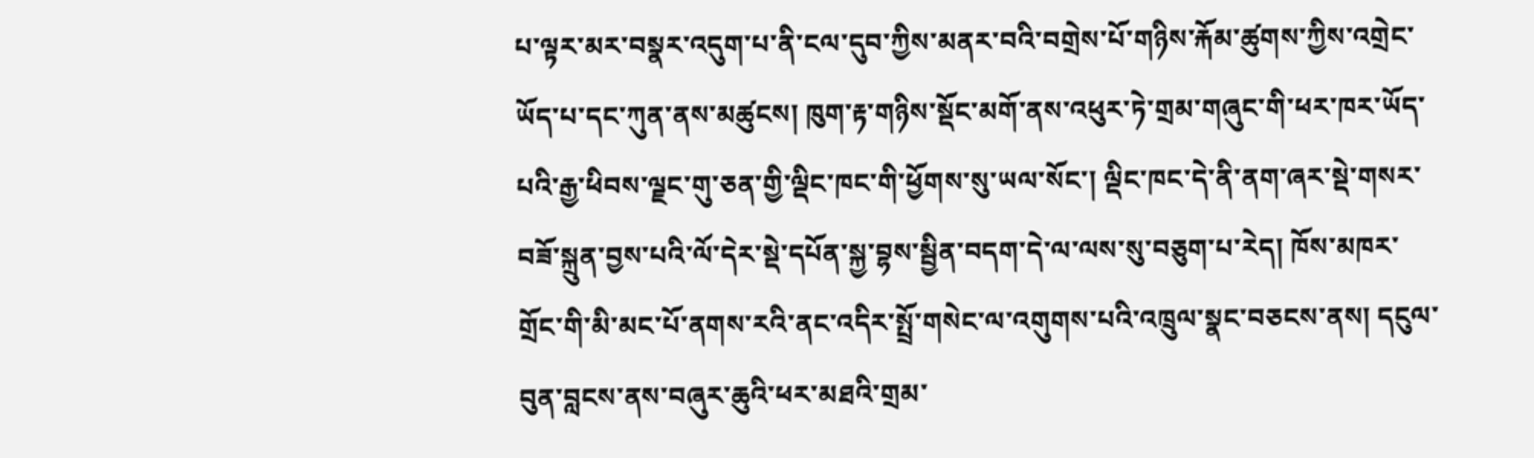པ་ལྟར་མར་བསྣར་འདུག་པ་ནི་ངལ་དུབ་ཀྱིས་མནར་བའི་བགྲེས་པོ་གཉིས་རྐོམ་ཚུགས་ཀྱིས་འགྲེང་ཡོད་པ་དང་ཀུན་ནས་མཚུངས། ཁུག་རྟ་གཉིས་སྡོང་མགོ་ནས་འཕུར་ཏེ་གྲམ་གཞུང་གི་ཕར་ཁར་ཡོད་པའི་རྒྱ་ཕིབས་ལྗང་གུ་ཅན་གྱི་ལྡིང་ཁང་གི་ཕྱོགས་སུ་ཡལ་སོང་། ལྡིང་ཁང་དེ་ནི་ནག་ཞར་སྡེ་གསར་བཟོ་སྐྲུན་བྱས་པའི་ལོ་དེར་སྡེ་དཔོན་སྐྱ་བྷས་སྦྱིན་བདག་དེ་ལ་ལས་སུ་བཅུག་པ་རེད། ཁོས་མཁར་གྲོང་གི་མི་མང་པོ་ནགས་རའི་ནང་འདིར་སྤྲོ་གསེང་ལ་འགུགས་པའི་འཁྲུལ་སྣང་བཅངས་ནས། དངུལ་བུན་བླངས་ནས་བཞུར་ཆུའི་ཕར་མཐའི་གྲམ་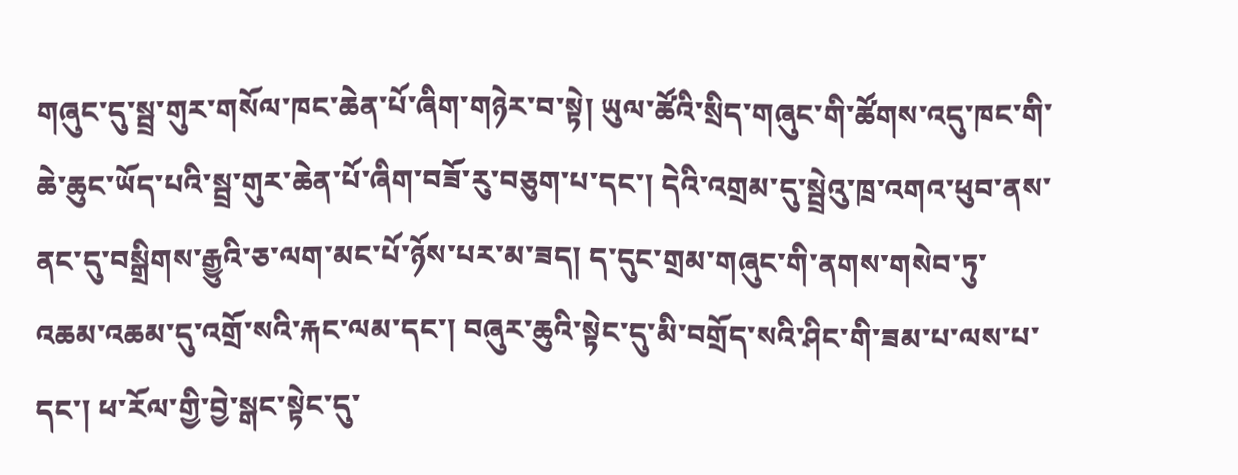གཞུང་དུ་སྦྲ་གུར་གསོལ་ཁང་ཆེན་པོ་ཞིག་གཉེར་བ་སྟེ། ཡུལ་ཚོའི་སྲིད་གཞུང་གི་ཚོགས་འདུ་ཁང་གི་ཆེ་ཆུང་ཡོད་པའི་སྦྲ་གུར་ཆེན་པོ་ཞིག་བཟོ་རུ་བཅུག་པ་དང་། དེའི་འགྲམ་དུ་སྦྲེའུ་ཁྲ་འགའ་ཕུབ་ནས་ནང་དུ་བསྒྲིགས་རྒྱུའི་ཅ་ལག་མང་པོ་ཉོས་པར་མ་ཟད། ད་དུང་གྲམ་གཞུང་གི་ནགས་གསེབ་ཏུ་འཆམ་འཆམ་དུ་འགྲོ་སའི་རྐང་ལམ་དང་། བཞུར་ཆུའི་སྟེང་དུ་མི་བགྲོད་སའི་ཤིང་གི་ཟམ་པ་ལས་པ་དང་། ཕ་རོལ་གྱི་བྱེ་སྒང་སྟེང་དུ་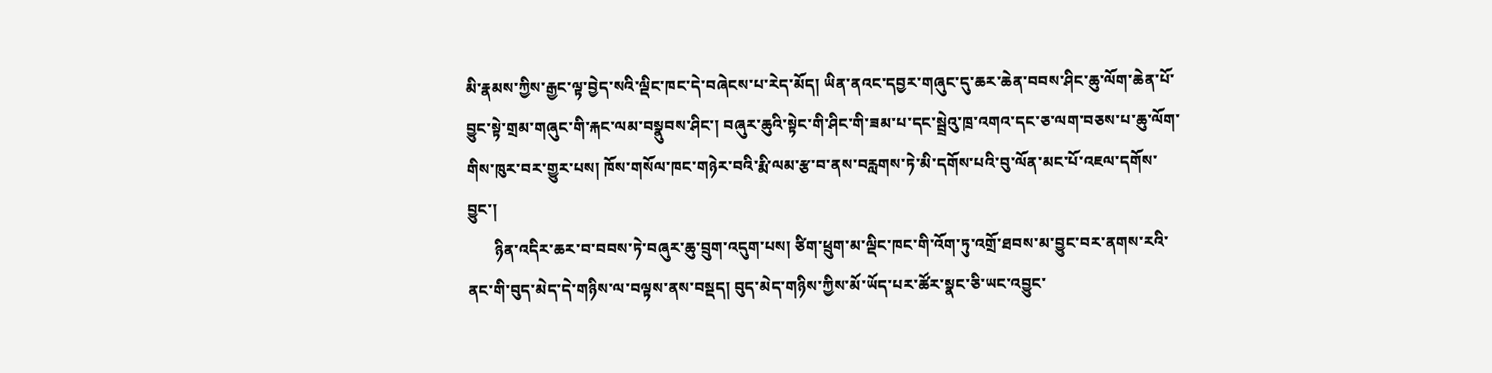མི་རྣམས་ཀྱིས་རྒྱང་ལྟ་བྱེད་སའི་ལྡིང་ཁང་དེ་བཞེངས་པ་རེད་མོད། ཡིན་ནའང་དབྱར་གཞུང་དུ་ཆར་ཆེན་བབས་ཤིང་ཆུ་ལོག་ཆེན་པོ་བྱུང་སྟེ་གྲམ་གཞུང་གི་རྐང་ལམ་བསྣུབས་ཤིང་། བཞུར་ཆུའི་སྟེང་གི་ཤིང་གི་ཟམ་པ་དང་སྦྲེའུ་ཁྲ་འགའ་དང་ཅ་ལག་བཅས་པ་ཆུ་ལོག་གིས་ཁུར་བར་གྱུར་པས། ཁོས་གསོལ་ཁང་གཉེར་བའི་རྨི་ལམ་རྩ་བ་ནས་བརླགས་ཏེ་མི་དགོས་པའི་བུ་ལོན་མང་པོ་འཇལ་དགོས་བྱུང་།
       ཉིན་འདིར་ཆར་བ་བབས་ཏེ་བཞུར་ཆུ་བྲུག་འདུག་པས། ཙིག་ཕྲུག་མ་ལྡིང་ཁང་གི་འོག་ཏུ་འགྲོ་ཐབས་མ་བྱུང་བར་ནགས་རའི་ནང་གི་བུད་མེད་དེ་གཉིས་ལ་བལྟས་ནས་བསྡད། བུད་མེད་གཉིས་ཀྱིས་མོ་ཡོད་པར་ཚོར་སྣང་ཅི་ཡང་འབྱུང་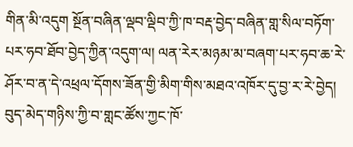གིན་མི་འདུག སྔོན་བཞིན་ལྡབ་ལྡིབ་ཀྱི་ཁ་བརྡ་བྱེད་བཞིན་གླ་སིལ་བཏོག་པར་ཧབ་ཐོབ་བྱེད་ཀྱིན་འདུག་ལ། ལན་རེར་མཉམ་མ་བཞག་པར་ཧབ་ཆ་རེ་ཤོར་བ་ན་དེ་འཕྲལ་དོགས་ཟོན་གྱི་མིག་གིས་མཐའ་འཁོར་དུ་བྱ་ར་རེ་བྱེད། བུད་མེད་གཉིས་ཀྱི་བ་གླང་ཚོས་ཀྱང་ཁོ་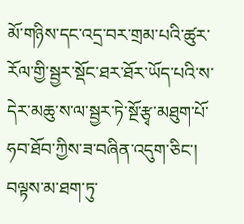མོ་གཉིས་དང་འདྲ་བར་གྲམ་པའི་ཚུར་རོལ་གྱི་སྦྱར་སྡོང་ཐར་ཐོར་ཡོད་པའི་ས་དེར་མཆུ་ས་ལ་སྦྱར་ཏེ་སྔོ་རྩྭ་མཐུག་པོ་ཧབ་ཐོབ་ཀྱིས་ཟ་བཞིན་འདུག་ཅིང་། བལྟས་མ་ཐག་ཏུ་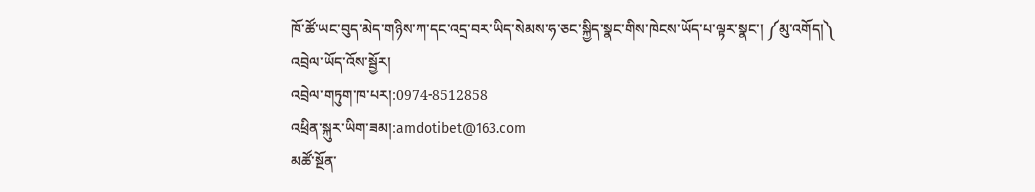ཁོ་ཚོ་ཡང་བུད་མེད་གཉིས་ཀ་དང་འདྲ་བར་ཡིད་སེམས་ཧ་ཅང་སྐྱིད་སྣང་གིས་ཁེངས་ཡོད་པ་ལྟར་སྣང་། ༼མུ་འགོད།༽
འབྲེལ་ཡོད་འོས་སྦྱོར།
འབྲེལ་གཏུག་ཁ་པར།:0974-8512858
འཕྲིན་སྐུར་ཡིག་ཟམ།:amdotibet@163.com
མཚོ་སྔོན་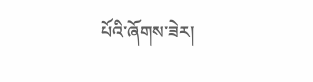པོའི་ཞོགས་ཟེར།